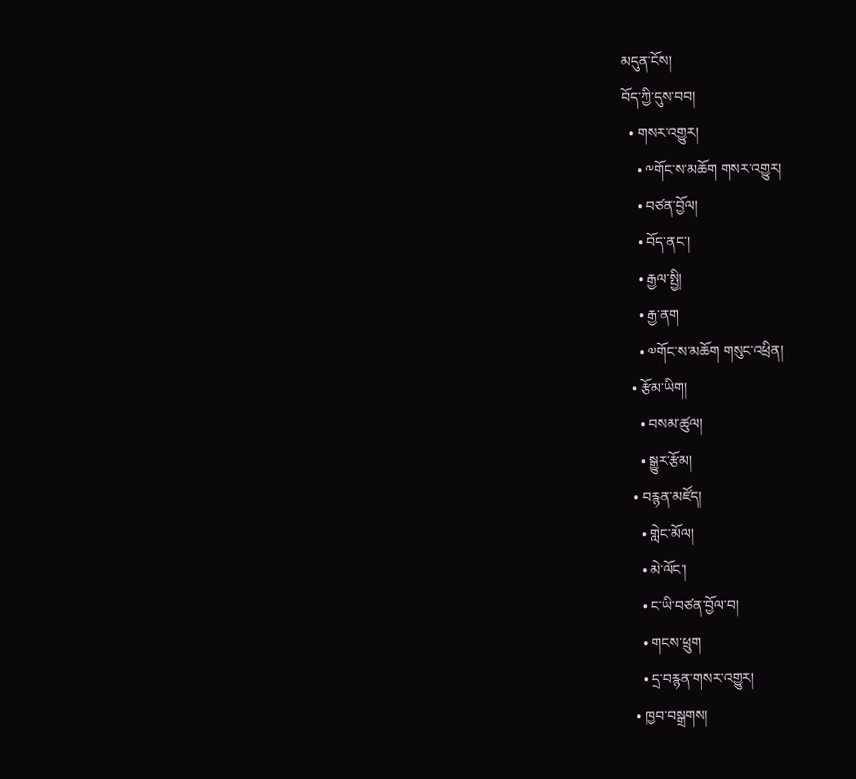མདུན་ངོས།
བོད་ཀྱི་དུས་བབ།
  • གསར་འགྱུར།
    • ༸གོང་ས་མཆོག གསར་འགྱུར།
    • བཙན་བྱོལ།
    • བོད་ནང་།
    • རྒྱལ་སྤྱི།
    • རྒྱ་ནག
    • ༧གོང་ས་མཆོག གསུང་འཕྲིན།
  • རྩོམ་ཡིག།
    • བསམ་ཚུལ།
    • སྒྱུར་རྩོམ།
  • བརྙན་མཛོད།
    • གླེང་མོལ།
    • མེ་ལོང་།
    • ང་ཡི་བཙན་བྱོལ་བ།
    • གངས་ཕྲུག
    • དྲ་བརྙན་གསར་འགྱུར།
  • ཁྱབ་བསྒྲགས།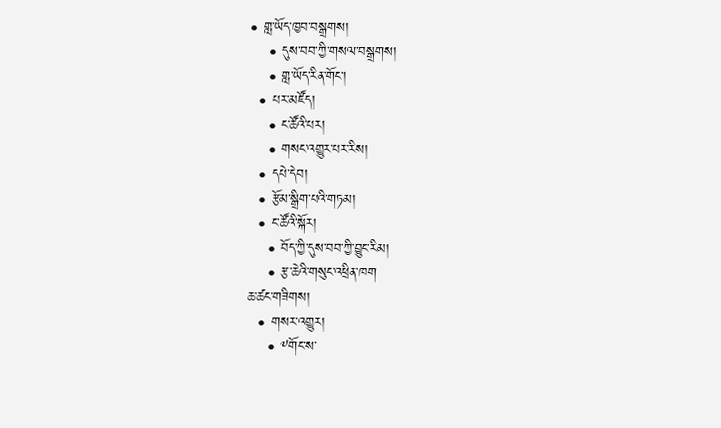• གླ་ཡོད་ཁྱབ་བསྒྲགས།
    • དུས་བབ་ཀྱི་གསལ་བསྒྲགས།
    • གླ་ཡོད་རིན་གོང་།
  • པར་མཛོད།
    • ང་ཚོའི་པར།
    • གསང་འགྱུར་པར་རིས།
  • དཔེ་དེབ།
  • རྩོམ་སྒྲིག་པའི་གཏམ།
  • ང་ཚོའི་སྐོར།
    • བོད་ཀྱི་དུས་བབ་ཀྱི་བྱུང་རིམ།
    • རྩ་ཆེའི་གསུང་འཕྲིན་ཁག
ཆ་ཚང་གཟིགས།
  • གསར་འགྱུར།
    • ༸གོང་ས་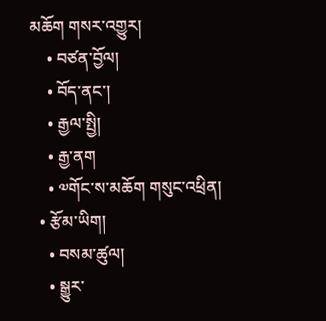མཆོག གསར་འགྱུར།
    • བཙན་བྱོལ།
    • བོད་ནང་།
    • རྒྱལ་སྤྱི།
    • རྒྱ་ནག
    • ༧གོང་ས་མཆོག གསུང་འཕྲིན།
  • རྩོམ་ཡིག།
    • བསམ་ཚུལ།
    • སྒྱུར་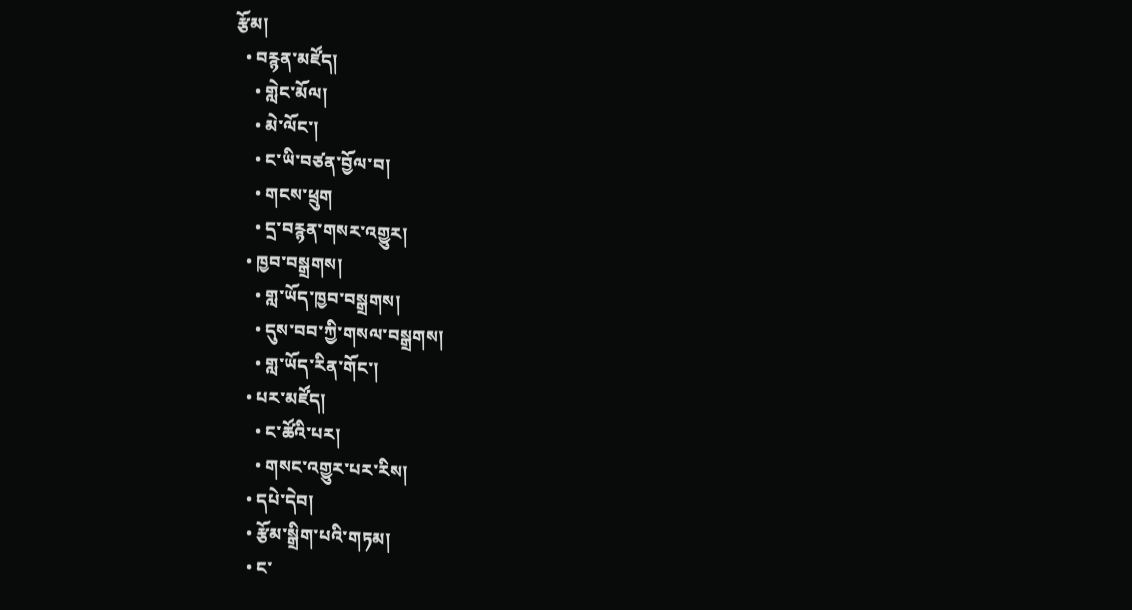རྩོམ།
  • བརྙན་མཛོད།
    • གླེང་མོལ།
    • མེ་ལོང་།
    • ང་ཡི་བཙན་བྱོལ་བ།
    • གངས་ཕྲུག
    • དྲ་བརྙན་གསར་འགྱུར།
  • ཁྱབ་བསྒྲགས།
    • གླ་ཡོད་ཁྱབ་བསྒྲགས།
    • དུས་བབ་ཀྱི་གསལ་བསྒྲགས།
    • གླ་ཡོད་རིན་གོང་།
  • པར་མཛོད།
    • ང་ཚོའི་པར།
    • གསང་འགྱུར་པར་རིས།
  • དཔེ་དེབ།
  • རྩོམ་སྒྲིག་པའི་གཏམ།
  • ང་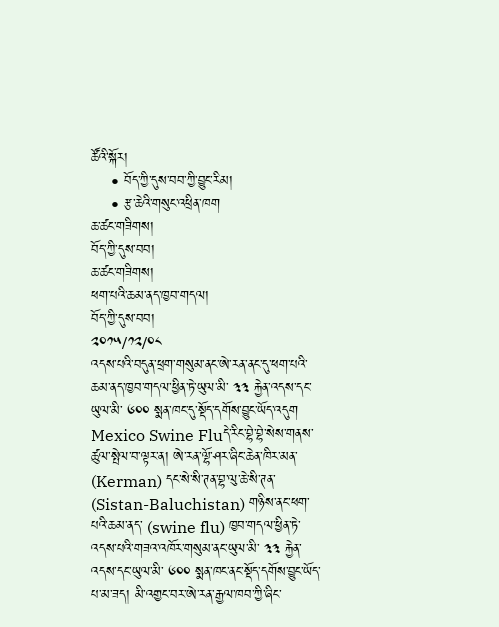ཚོའི་སྐོར།
    • བོད་ཀྱི་དུས་བབ་ཀྱི་བྱུང་རིམ།
    • རྩ་ཆེའི་གསུང་འཕྲིན་ཁག
ཆ་ཚང་གཟིགས།
བོད་ཀྱི་དུས་བབ།
ཆ་ཚང་གཟིགས།
ཕག་པའི་ཆམ་ནད་ཁྱབ་གདལ།
བོད་ཀྱི་དུས་བབ།
༢༠༡༥/༡༢/༠༨
འདས་པའི་བདུན་ཕྲག་གསུམ་ནང་ཨེ་རན་ནང་དུ་ཕག་པའི་ཆམ་ནད་ཁྱབ་གདལ་ཕྱིན་ཏེ་ཡུལ་མི་ ༣༣ རྐྱེན་འདས་དང་ཡུལ་མི་ ༦༠༠ སྨན་ཁང་དུ་སྡོད་དགོས་བྱུང་ཡོད་འདུག
Mexico Swine Fluདེ་རིང་བྷེ་བྷེ་སེས་གནས་ཚུལ་སྤེལ་བ་ལྟར་ན། ཨེ་རན་ལྷོ་ཤར་ཞིང་ཆེན་ཁིར་མན་ (Kerman) དང་སེ་སི་ཊན་བྷ་ལུ་ཆེ་སི་ཊན་ (Sistan-Baluchistan) གཉིས་ནང་ཕག་པའི་ཆམ་ནད་ (swine flu) ཁྱབ་གདལ་ཕྱིན་ཏེ་འདས་པའི་གཟའ་འཁོར་གསུམ་ནང་ཡུལ་མི་ ༣༣ རྐྱེན་འདས་དང་ཡུལ་མི་ ༦༠༠ སྨན་ཁང་ནང་སྡོད་དགོས་བྱུང་ཡོད་པ་མ་ཟད། མི་འགྱང་བར་ཨེ་རན་རྒྱལ་ཁབ་ཀྱི་ཞིང་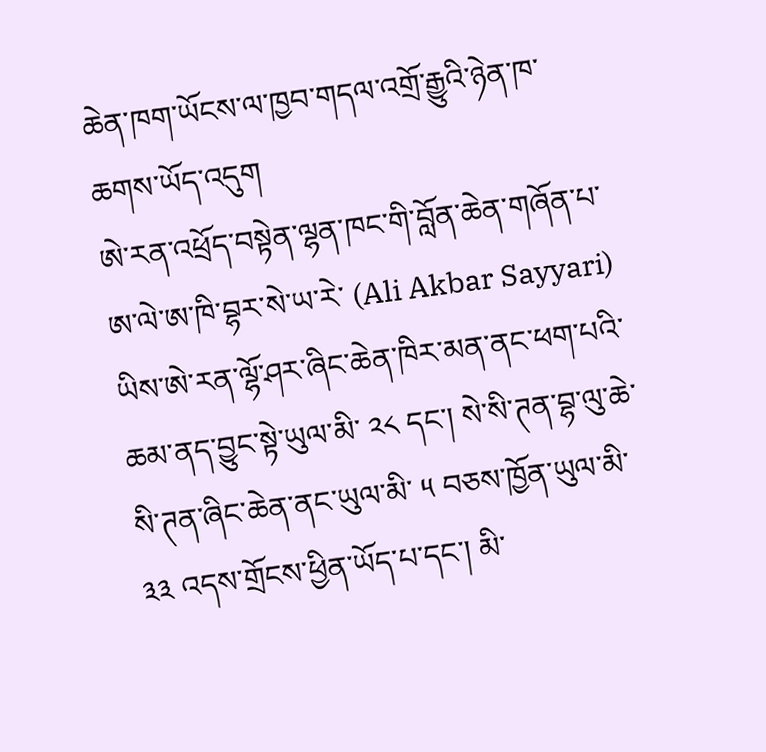ཆེན་ཁག་ཡོངས་ལ་ཁྱབ་གདལ་འགྲོ་རྒྱུའི་ཉེན་ཁ་ཆགས་ཡོད་འདུག
ཨེ་རན་འཕྲོད་བསྟེན་ལྷན་ཁང་གི་བློན་ཆེན་གཞོན་པ་ཨ་ལེ་ཨ་ཁི་བྷར་སེ་ཡ་རེ་ (Ali Akbar Sayyari) ཡིས་ཨེ་རན་ལྷོ་ཤར་ཞིང་ཆེན་ཁིར་མན་ནང་ཕག་པའི་ཆམ་ནད་བྱུང་སྟེ་ཡུལ་མི་ ༢༨ དང་། སེ་སི་ཊན་བྷ་ལུ་ཆེ་སི་ཊན་ཞིང་ཆེན་ནང་ཡུལ་མི་ ༥ བཅས་ཁྱོན་ཡུལ་མི་ ༣༣ འདས་གྲོངས་ཕྱིན་ཡོད་པ་དང་། མི་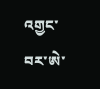འགྱང་བར་ཨེ་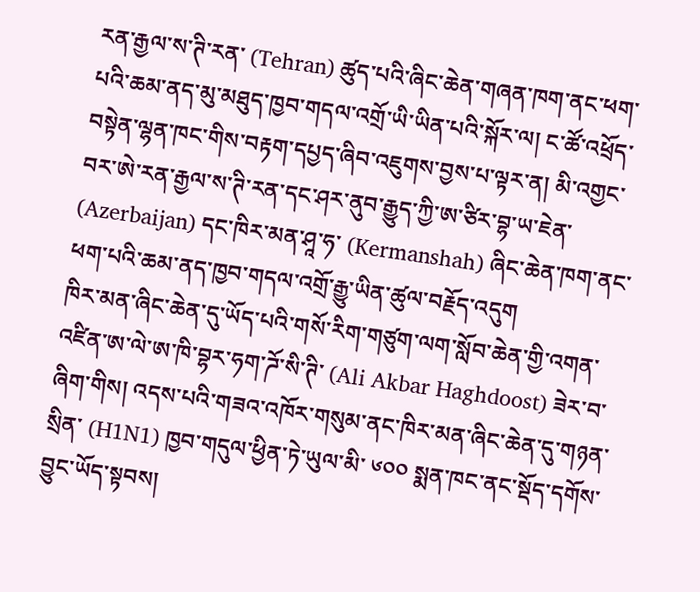རན་རྒྱལ་ས་ཊི་རན་ (Tehran) ཚུད་པའི་ཞིང་ཆེན་གཞན་ཁག་ནང་ཕག་པའི་ཆམ་ནད་མུ་མཐུད་ཁྱབ་གདལ་འགྲོ་ཡི་ཡིན་པའི་སྐོར་ལ། ང་ཚོ་འཕྲོད་བསྟེན་ལྷན་ཁང་གིས་བརྟག་དཔྱད་ཞིབ་འཇུགས་བྱས་པ་ལྟར་ན། མི་འགྱང་བར་ཨེ་རན་རྒྱལ་ས་ཊི་རན་དང་ཤར་ནུབ་རྒྱུད་ཀྱི་ཨ་ཙིར་བྷ་ཡ་ཇེན་ (Azerbaijan) དང་ཁིར་མན་ཤཱ་ཧ་ (Kermanshah) ཞིང་ཆེན་ཁག་ནང་ཕག་པའི་ཆམ་ནད་ཁྱབ་གདལ་འགྲོ་རྒྱུ་ཡིན་ཚུལ་བརྗོད་འདུག
ཁིར་མན་ཞིང་ཆེན་དུ་ཡོད་པའི་གསོ་རིག་གཙུག་ལག་སློབ་ཆེན་གྱི་འགན་འཛིན་ཨ་ལེ་ཨ་ཁི་བྷར་ཧག་ཌོ་སི་ཊི་ (Ali Akbar Haghdoost) ཟེར་བ་ཞིག་གིས། འདས་པའི་གཟའ་འཁོར་གསུམ་ནང་ཁིར་མན་ཞིང་ཆེན་དུ་གཉན་སྲིན་ (H1N1) ཁྱབ་གདུལ་ཕྱིན་ཏེ་ཡུལ་མི་ ༦༠༠ སྨན་ཁང་ནང་སྡོད་དགོས་བྱུང་ཡོད་སྟབས།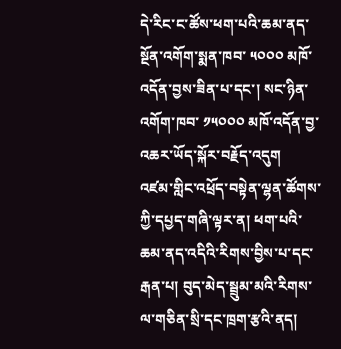དེ་རིང་ང་ཚོས་ཕག་པའི་ཆམ་ནད་སྔོན་འགོག་སྨན་ཁབ་ ༥༠༠༠ མཁོ་འདོན་བྱས་ཟིན་པ་དང་། སང་ཉིན་འགོག་ཁབ་ ༡༥༠༠༠ མཁོ་འདོན་བྱ་འཆར་ཡོད་སྐོར་བརྗོད་འདུག
འཛམ་གླིང་འཕྲོད་བསྟེན་ལྷན་ཚོགས་ཀྱི་དཔྱད་གཞི་ལྟར་ན། ཕག་པའི་ཆམ་ནད་འདིའི་རིགས་བྱིས་པ་དང་རྒན་པ། བུད་མེད་སྦྲུམ་མའི་རིགས་ལ་གཅིན་སྲི་དང་ཁྲག་རྩའི་ནད།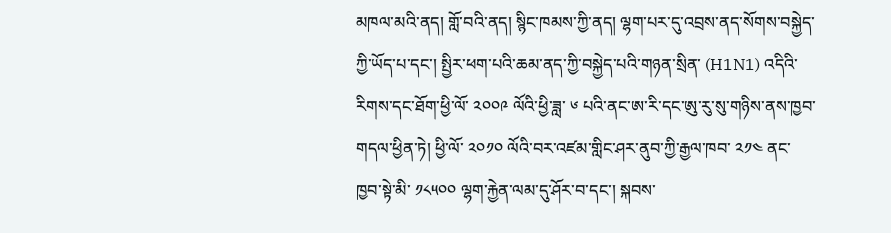མཁལ་མའི་ནད། གློ་བའི་ནད། སྙིང་ཁམས་ཀྱི་ནད། ལྷག་པར་དུ་འབྲས་ནད་སོགས་བསྐྱེད་ཀྱི་ཡོད་པ་དང་། སྤྱིར་ཕག་པའི་ཆམ་ནད་ཀྱི་བསྐྱེད་པའི་གཉན་སྲིན་ (H1N1) འདིའི་རིགས་དང་ཐོག་ཕྱི་ལོ་ ༢༠༠༩ ལོའི་ཕྱི་ཟླ་ ༦ པའི་ནང་ཨ་རི་དང་ཨུ་རུ་སུ་གཉིས་ནས་ཁྱབ་གདལ་ཕྱིན་ཏེ། ཕྱི་ལོ་ ༢༠༡༠ ལོའི་བར་འཛམ་གླིང་ཤར་ནུབ་ཀྱི་རྒྱལ་ཁབ་ ༢༡༤ ནང་ཁྱབ་སྟེ་མི་ ༡༨༥༠༠ ལྷག་རྐྱེན་ལམ་དུ་ཤོར་བ་དང་། སྐབས་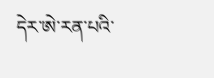དེར་ཨེ་རན་པའི་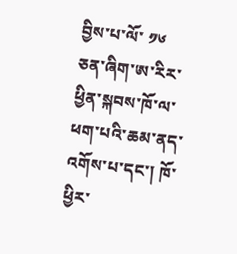བྱིས་པ་ལོ་ ༡༦ ཅན་ཞིག་ཨ་རིར་ཕྱིན་སྐབས་ཁོ་ལ་ཕག་པའི་ཆམ་ནད་འགོས་པ་དང་། ཁོ་ཕྱིར་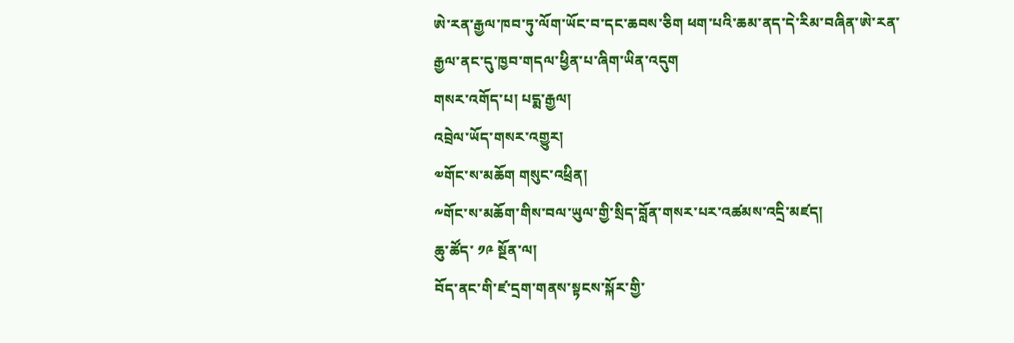ཨེ་རན་རྒྱལ་ཁབ་ཏུ་ལོག་ཡོང་བ་དང་ཆབས་ཅིག ཕག་པའི་ཆམ་ནད་དེ་རིམ་བཞིན་ཨེ་རན་རྒྱལ་ནང་དུ་ཁྱབ་གདལ་ཕྱིན་པ་ཞིག་ཡིན་འདུག
གསར་འགོད་པ། པདྨ་རྒྱལ།
འབྲེལ་ཡོད་གསར་འགྱུར།
༧གོང་ས་མཆོག གསུང་འཕྲིན།
༸གོང་ས་མཆོག་གིས་བལ་ཡུལ་གྱི་སྲིད་བློན་གསར་པར་འཚམས་འདྲི་མཛད།
ཆུ་ཚོད་ ༡༩ སྔོན་ལ།
བོད་ནང་གི་ཛ་དྲག་གནས་སྟངས་སྐོར་གྱི་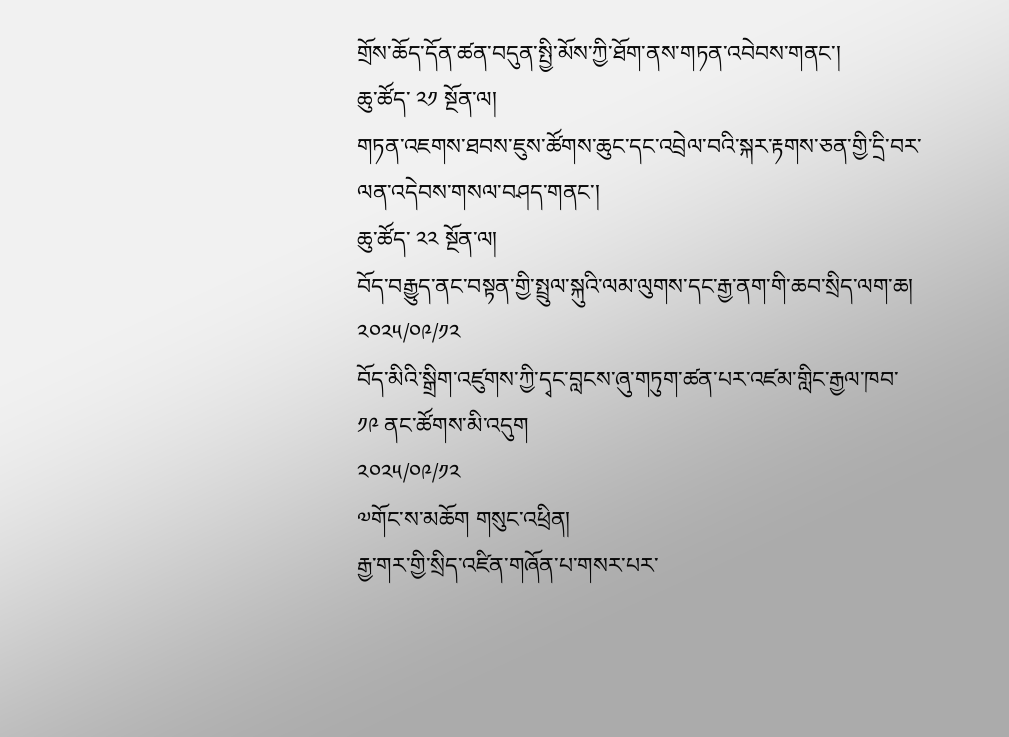གྲོས་ཆོད་དོན་ཚན་བདུན་སྤྱི་མོས་ཀྱི་ཐོག་ནས་གཏན་འབེབས་གནང་།
ཆུ་ཚོད་ ༢༡ སྔོན་ལ།
གཏན་འཇགས་ཐབས་ཇུས་ཚོགས་ཆུང་དང་འབྲེལ་བའི་སྐར་རྟགས་ཅན་གྱི་དྲི་བར་ལན་འདེབས་གསལ་བཤད་གནང་།
ཆུ་ཚོད་ ༢༢ སྔོན་ལ།
བོད་བརྒྱུད་ནང་བསྟན་གྱི་སྤྲུལ་སྐུའི་ལམ་ལུགས་དང་རྒྱ་ནག་གི་ཆབ་སྲིད་ལག་ཆ།
༢༠༢༥/༠༩/༡༢
བོད་མིའི་སྒྲིག་འཛུགས་ཀྱི་དྭང་བླངས་ཞུ་གཏུག་ཚན་པར་འཛམ་གླིང་རྒྱལ་ཁབ་ ༡༩ ནང་ཚོགས་མི་འདུག
༢༠༢༥/༠༩/༡༢
༧གོང་ས་མཆོག གསུང་འཕྲིན།
རྒྱ་གར་གྱི་སྲིད་འཛིན་གཞོན་པ་གསར་པར་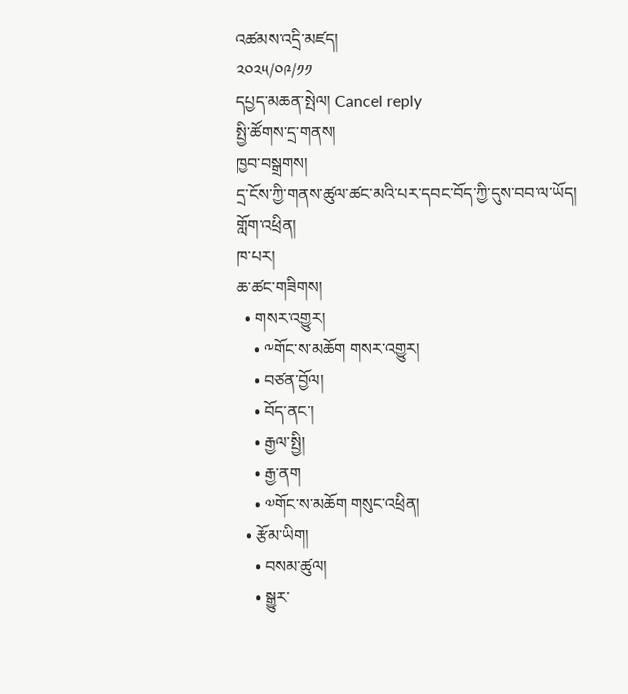འཚམས་འདྲི་མཛད།
༢༠༢༥/༠༩/༡༡
དཔྱད་མཆན་སྤེལ། Cancel reply
སྤྱི་ཚོགས་དྲ་གནས།
ཁྱབ་བསྒྲགས།
དྲ་ངོས་ཀྱི་གནས་ཚུལ་ཚང་མའི་པར་དབང་བོད་ཀྱི་དུས་བབ་ལ་ཡོད།
གློག་འཕྲིན།
ཁ་པར།
ཆ་ཚང་གཟིགས།
  • གསར་འགྱུར།
    • ༸གོང་ས་མཆོག གསར་འགྱུར།
    • བཙན་བྱོལ།
    • བོད་ནང་།
    • རྒྱལ་སྤྱི།
    • རྒྱ་ནག
    • ༧གོང་ས་མཆོག གསུང་འཕྲིན།
  • རྩོམ་ཡིག།
    • བསམ་ཚུལ།
    • སྒྱུར་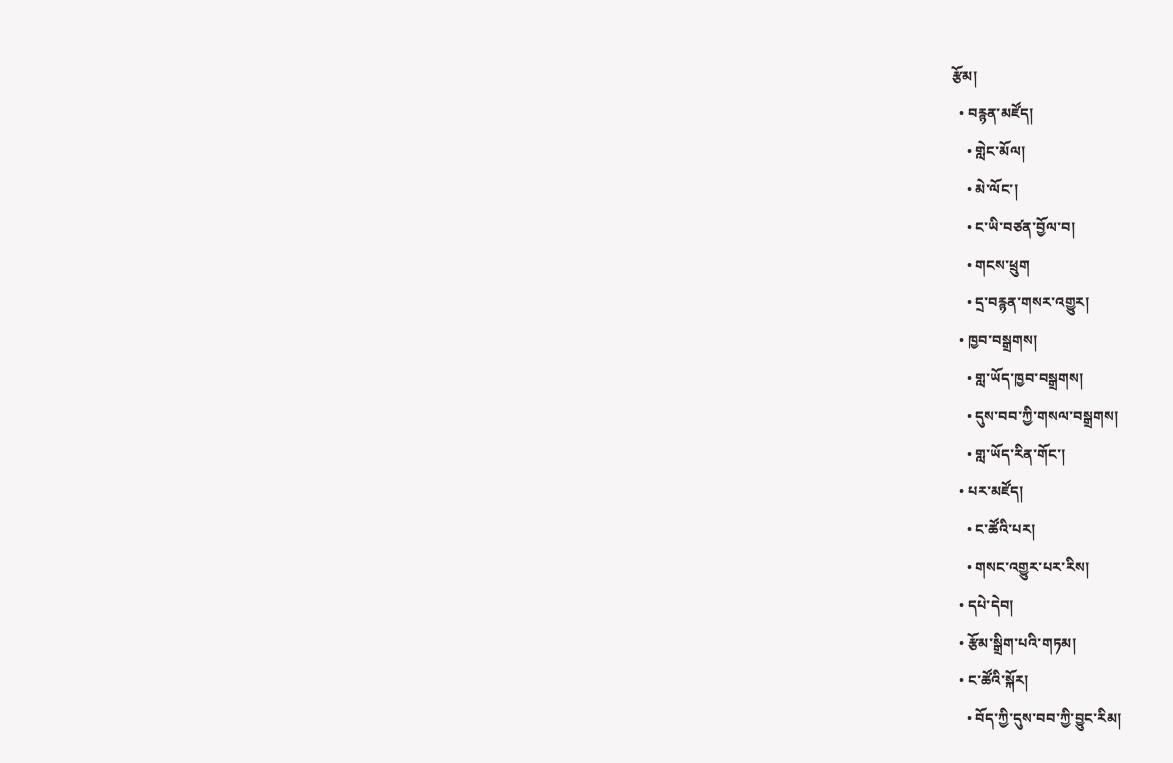རྩོམ།
  • བརྙན་མཛོད།
    • གླེང་མོལ།
    • མེ་ལོང་།
    • ང་ཡི་བཙན་བྱོལ་བ།
    • གངས་ཕྲུག
    • དྲ་བརྙན་གསར་འགྱུར།
  • ཁྱབ་བསྒྲགས།
    • གླ་ཡོད་ཁྱབ་བསྒྲགས།
    • དུས་བབ་ཀྱི་གསལ་བསྒྲགས།
    • གླ་ཡོད་རིན་གོང་།
  • པར་མཛོད།
    • ང་ཚོའི་པར།
    • གསང་འགྱུར་པར་རིས།
  • དཔེ་དེབ།
  • རྩོམ་སྒྲིག་པའི་གཏམ།
  • ང་ཚོའི་སྐོར།
    • བོད་ཀྱི་དུས་བབ་ཀྱི་བྱུང་རིམ།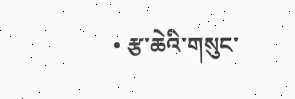• རྩ་ཆེའི་གསུང་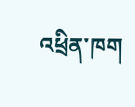འཕྲིན་ཁག